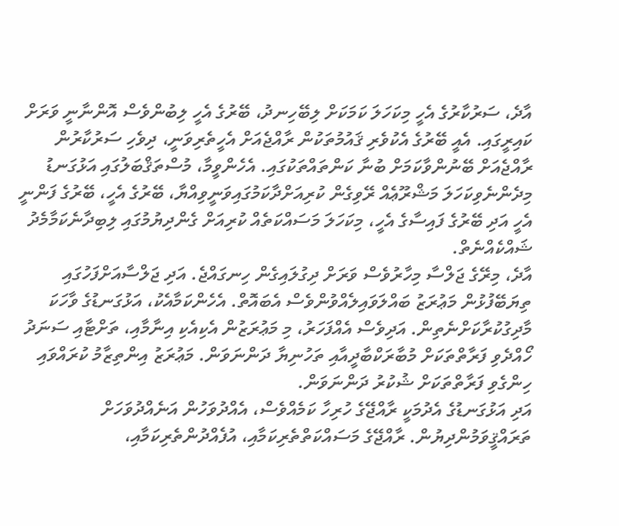އާދެ، ސަރުކާރުގެ އެހީ މިކަހަލަ ކަމަކަށް ލިބޭހިނދު، ބޭރުގެ އެހީ ލިބުންވެސް އޮންނާނީ ވަރަށް ކައިރީގައި. އެއީ ބޭރުގެ އެކުވެރި ޤައުމުތަކުން ރާއްޖެއަށް އެހީތެރިވަނީ، ދިވެހި ސަރުކާރުން ރާއްޖެއަށް ބޭނުންވާކަމަށް ބުނާ ކަންތައްތަކުގައި. އެހެންވީމާ، މުސްތަޤްބަލުގައި އަޅުގަނޑު މިދެންނެވިކަހަލަ މަޝްރޫޢެއް ރޭވިގެން ކުރިއަށްދާކަމުގައިވަނީވިއްޔާ، ބޭރުގެ އެހީ، ބޭރުގެ ފަންނީ އެހީ އަދި ބޭރުގެ ފައިސާގެ އެހީ، މިކަހަލަ މަސައްކަތެއް ކުރިއަށް ގެންދިޔުމުގައި ލިބިދާނެކަމާމެދު ޝައްކެއްނެތް.
އާދެ، މިރޭގެ ޖަލްސާ މިހާރުވެސް ވަރަށް ދިގުލައިގެން ހިނގައްޖެ. އަދި ޖަލްސާއަށްފަހުގައި ތިޔަބޭފުޅުން މަޢުރަޒު ބައްލަވައިލެއްވުންވެސް އެބައޮތް. އެހެންކަމާއެކު، އަޅުގަނޑުގެ ވާހަކަ މާދިގުކުރާކަށްނެތިން. އަދިވެސް އެއްފަހަރު، މި މަޢުރަޒުން އެކިއެކި އިނާމާއި، ތަށްޓާއި ސަނަދު ހޯއްދެވި ފަރާތްތަކަށް މުބާރަކްބާދީއާއި ތަހުނިޔާ ދަންނަވަން. މަޢުރަޒު އިންތިޒާމު ކުރައްވައި ހިންގެވި ފަރާތްތަކަށް ޝުކުރު ދަންނަވަން.
އަދި އަޅުގަނޑުގެ އެދުމަކީ ރާއްޖޭގެ ހުރިހާ ކަމެއްވެސް، އެއްދުވަހުން އަނެއްދުވަހަށް ތަރައްޤީވަމުންދިޔުން. ރާއްޖޭގެ މަސައްކަތްތެރިކަމާއި، އުފެއްދުންތެރިކަމާއި،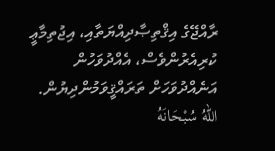ރާއްޖޭގެ އިޤްތިޞާދިއްޔަތާއި، އިޖުތިމާޢީ ކުރިއެރުންވެސް، އެއްދުވަހުން އަނެއްދުވަހަށް ތަރައްޤީވަމުންދިޔުން. اللهُ سُبْحَانَهُ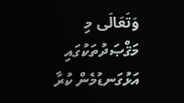وَتَعَالَى މި މަޤްޞަދުތަކުގައި އަޅުގަނޑުމެން ކުރާ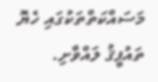މަސައްކަތްތަކުގައި ހެޔޮ ތައުފީޤު ލައްވާށި.